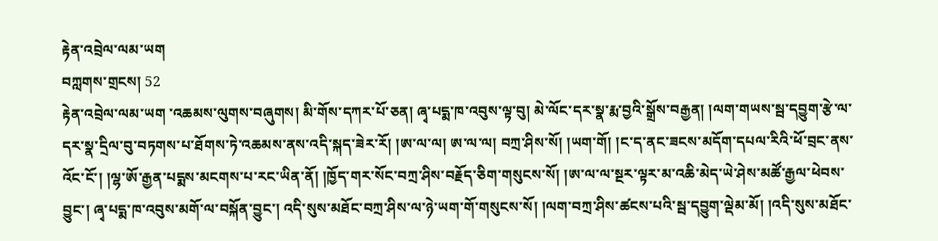རྟེན་འབྲེལ་ལམ་ཡག
བཀླགས་གྲངས། 52
རྟེན་འབྲེལ་ལམ་ཡག ་འཆམས་ལུགས་བཞུགས། མི་གོས་དཀར་པོ་ཅན། ཞྭ་པདྨ་ཁ་འབུས་ལྟ་བུ། མེ་ལོང་དར་སྣ་རྨ་བྱའི་སྒྲོས་བརྒྱན། །ལག་གཡས་སྦ་དབྱུག་རྩེ་ལ་དར་སྣ་དྲིལ་བུ་བཏགས་པ་ཐོགས་ཏེ་འཆམས་ནས་འདི་སྐད་ཟེར་རོ། །ཨ་ལ་ལ། ཨ་ལ་ལ། བཀྲ་ཤིས་སོ། །ཡག་གོ། །ང་ད་ནང་ཟངས་མདོག་དཔལ་རིའི་ཕོ་བྲང་ནས་འོང་ངོ་། །ལྷ་ཨོ་རྒྱན་པདྨས་མངགས་པ་རང་ཡིན་ནོ། །ཁྱོད་གར་སོང་བཀྲ་ཤིས་བརྗོད་ཅིག་གསུངས་སོ། །ཨ་ལ་ལ་སྔར་ལྟར་མ་འཆི་མེད་ཡེ་ཤེས་མཚོ་རྒྱལ་ཕེབས་བྱུང་། ཞྭ་པདྨ་ཁ་འབུས་མགོ་ལ་བསྐོན་བྱུང་། འདི་སུས་མཐོང་བཀྲ་ཤིས་ལ་ཉེ་ཡག་གོ་གསུངས་སོ། །ལག་བཀྲ་ཤིས་ཚངས་པའི་སྦ་དབྱུག་ལྡེམ་མོ། །འདི་སུས་མཐོང་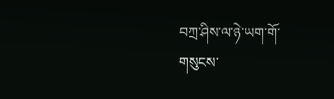བཀྲ་ཤིས་ལ་ཉེ་ཡག་གོ་གསུངས་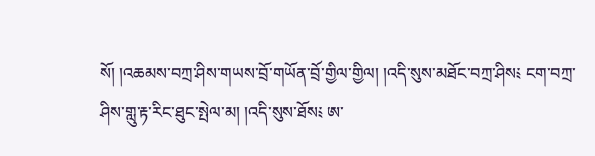སོ། །འཆམས་བཀྲ་ཤིས་གཡས་བྲོ་གཡོན་བྲོ་གྱིལ་གྱིལ། །འདི་སུས་མཐོང་བཀྲ་ཤིས༴ ངག་བཀྲ་ཤིས་གླུ་རྟ་རིང་ཐུང་སྤེལ་མ། །འདི་སུས་ཐོས༴ ཨ་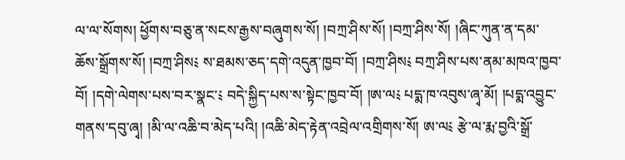ལ་ལ་སོགས། ཕྱོགས་བཅུ་ན་སངས་རྒྱས་བཞུགས་སོ། །བཀྲ་ཤིས་སོ། །བཀྲ་ཤིས་སོ། །ཞིང་ཀུན་ན་དམ་ཆོས་སྒྲོགས་སོ། །བཀྲ་ཤིས༴ ས་ཐམས་ཅད་དགེ་འདུན་ཁྱབ་བོ། །བཀྲ་ཤིས༴ བཀྲ་ཤིས་པས་ནམ་མཁའ་ཁྱབ་བོ། །དགེ་ལེགས་པས་བར་སྣང་༴ བདེ་སྐྱིད་པས་ས་སྟེང་ཁྱབ་བོ། །ཨ་ལ༴ པདྨ་ཁ་འབུས་ཞྭ་མོ། །པདྨ་འབྱུང་གནས་དབུ་ཞྭ། །མི་ལ་འཆི་བ་མེད་པའི། །འཆི་མེད་རྟེན་འབྲེལ་འགྲིགས་སོ། ཨ་ལ༴ རྩེ་ལ་རྨ་བྱའི་སྒྲོ་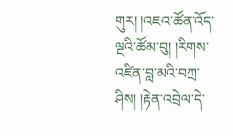གུར། །འཇའ་ཚོན་འོད་ལྔའི་ཚོམ་བུ། །རིགས་འཛིན་བླ་མའི་བཀྲ་ཤིས། །རྟེན་འབྲེལ་དེ་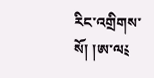རིང་འགྲིགས་སོ། །ཨ་ལ༴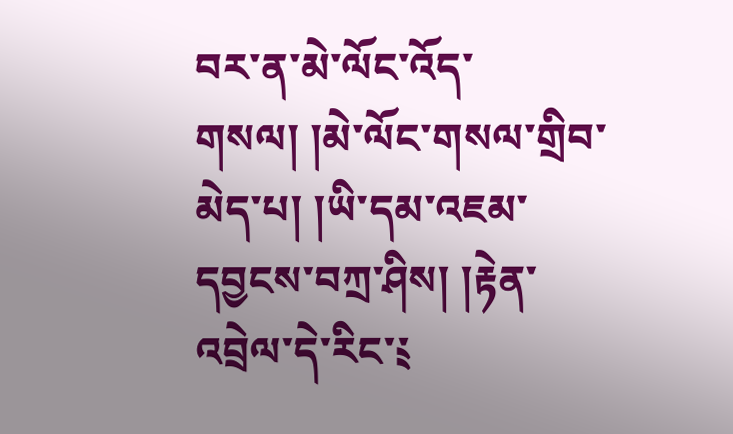བར་ན་མེ་ལོང་འོད་གསལ། །མེ་ལོང་གསལ་གྲིབ་མེད་པ། །ཡི་དམ་འཇམ་དབྱངས་བཀྲ་ཤིས། །རྟེན་འབྲེལ་དེ་རིང་༴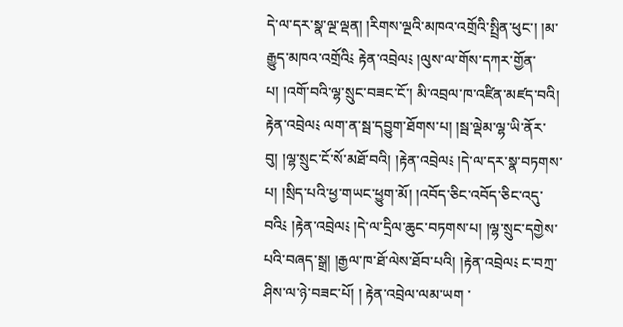དེ་ལ་དར་སྣ་ལྔ་ལྡན། །རིགས་ལྔའི་མཁའ་འགྲོའི་སྤྲིན་ཕུང་། །མ་རྒྱུད་མཁའ་འགྲོའི༴ རྟེན་འབྲེལ༴ །ལུས་ལ་གོས་དཀར་གྱོན་པ། །འགོ་བའི་ལྷ་སྲུང་བཟང་ངོ་། མི་འབྲལ་ཁ་འཛིན་མཛད་བའི། རྟེན་འབྲེལ༴ ལག་ན་སྦ་དབྱུག་ཐོགས་པ། །སྦ་ལྡེམ་ལྷ་ཡི་ནོར་བུ། །ལྷ་སྲུང་ངོ་སོ་མཐོ་བའི། །རྟེན་འབྲེལ༴ །དེ་ལ་དར་སྣ་བཏགས་པ། །སྲིད་པའི་ཕྱ་གཡང་ཕྱུག་མོ། །འབོད་ཅིང་འབོད་ཅིང་འདུ་བའི༴ །རྟེན་འབྲེལ༴ །དེ་ལ་དྲིལ་ཆུང་བཏགས་པ། །ལྷ་སྲུང་དགྱེས་པའི་བཞད་སྒྲ། །རྒྱལ་ཁ་ཐོ་ལེས་ཐོབ་པའི། །རྟེན་འབྲེལ༴ ང་བཀྲ་ཤིས་ལ་ཉེ་བཟང་པོ། ། རྟེན་འབྲེལ་ལམ་ཡག ་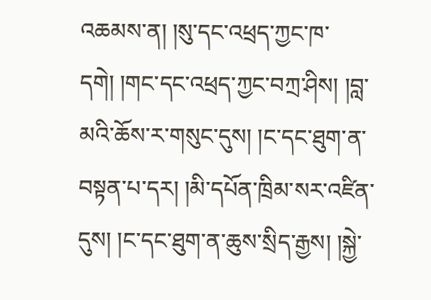འཆམས་ན། །སུ་དང་འཕྲད་ཀྱང་ཁ་དགེ། །གང་དང་འཕྲད་ཀྱང་བཀྲ་ཤིས། །བླ་མའི་ཆོས་ར་གསུང་དུས། །ང་དང་ཐུག་ན་བསྟན་པ་དར། །མི་དཔོན་ཁྲིམ་སར་འཛིན་དུས། །ང་དང་ཐུག་ན་ཆུས་སྲིད་རྒྱས། །སྐྱེ་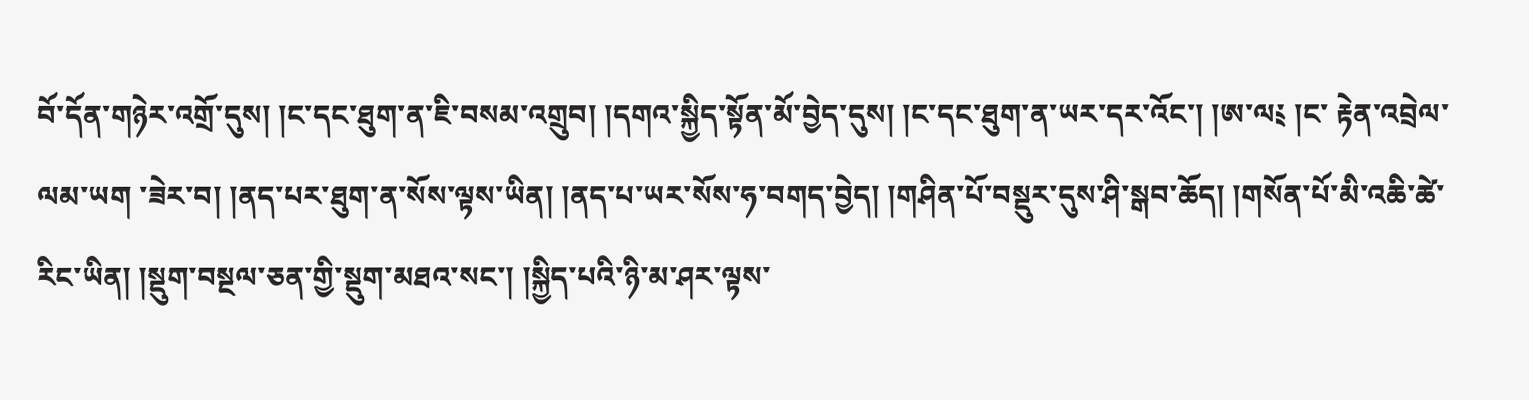བོ་དོན་གཉེར་འགྲོ་དུས། །ང་དང་ཐུག་ན་ཇི་བསམ་འགྲུབ། །དགའ་སྐྱིད་སྟོན་མོ་བྱེད་དུས། །ང་དང་ཐུག་ན་ཡར་དར་འོང་། །ཨ་ལ༴ །ང་ རྟེན་འབྲེལ་ལམ་ཡག ་ཟེར་བ། །ནད་པར་ཐུག་ན་སོས་ལྟས་ཡིན། །ནད་པ་ཡར་སོས་ཧ་བགད་བྱེད། །གཤིན་པོ་བསྡུར་དུས་ཤི་སྒབ་ཆོད། །གསོན་པོ་མི་འཆི་ཚེ་རིང་ཡིན། །སྡུག་བསྔལ་ཅན་གྱི་སྡུག་མཐའ་སང་། །སྐྱིད་པའི་ཉི་མ་ཤར་ལྟས་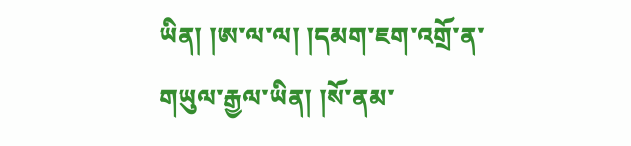ཡིན། །ཨ་ལ་ལ། །དམག་ཇག་འགྲོ་ན་གཡུལ་རྒྱལ་ཡིན། །སོ་ནམ་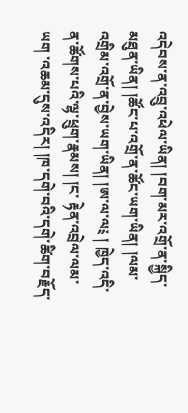འདེབས་ན་འབྲུ་འཕེལ་ཡིན། །བག་མར་འགྲོ་ན་སྐྱིད་མཐུན་ཡིན། །ཚོང་པ་འགྲོ་ན་ཚོང་ཡག་ཡིན། །ལམ་འགྲིམ་འགྲོ་ན་བྱེས་ཡག་ཡིན། །ཨ་ལ་ལ༴ ། ཁྱེད་འདི་ན་ཚོགས་པའི་ལྷ་ཕྲུག་རྣམས། །ང་ རྟེན་འབྲེལ་ལམ་ཡག ་འཆམ་དུས་འདིར། །ཁ་དགེ་བའི་དགེ་ཚིག་བརྗོད་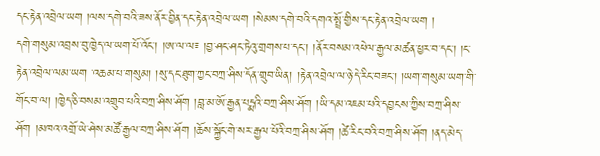དང་རྟེན་འབྲེལ་ཡག །ལས་དགེ་བའི་ཟས་ནོར་བྱིན་དང་རྟེན་འབྲེལ་ཡག །སེམས་དགེ་བའི་དགའ་སྤྲོ་གྱིས་དང་རྟེན་འབྲེལ་ཡག །
དགེ་གསུམ་འབྲས་བུ་ཁྱེད་ལ་ཡག་པོ་འོང་། །ཨ་ལ་ལ༴ །བྱ་ཤང་ཤང་ཏེའུ་གྲགས་པ་དང་། །ནོར་བསམ་འཕེལ་རྒྱལ་མཚན་ཕྱར་བ་དང་། །ང་ རྟེན་འབྲེལ་ལམ་ཡག ་འཆམ་པ་གསུམ། །སུ་དང་ཐུག་ཀྱང་བཀྲ་ཤིས་དོན་གྲུབ་ཡིན། །རྟེན་འབྲེལ་ལ་ཉེ་དེ་རིང་བཟང་། །ཡག་གསུམ་ཡག་གི་གོང་བ་ལ། །ཁྱེད་ཅི་བསམ་འགྲུབ་པའི་བཀྲ་ཤིས་ཤོག །བླ་མ་ཨོ་རྒྱན་པདྨའི་བཀྲ་ཤིས་ཤོག །ཡི་དམ་འཇམ་པའི་དབྱངས་ཀྱིས་བཀྲ་ཤིས་ཤོག །མཁའ་འགྲོ་ཡེ་ཤེས་མཚོ་རྒྱལ་བཀྲ་ཤིས་ཤོག །ཆོས་སྐྱོང་གེ་སར་རྒྱལ་པོའི་བཀྲ་ཤིས་ཤོག །ཚེ་རིང་བའི་བཀྲ་ཤིས་ཤོག །ནད་མེད་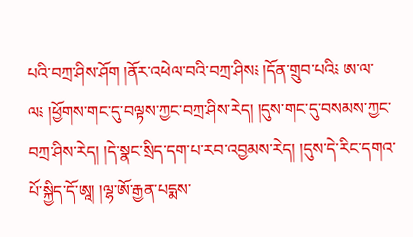པའི་བཀྲ་ཤིས་ཤོག །ནོར་འཕེལ་བའི་བཀྲ་ཤིས༴ །དོན་གྲུབ་པའི༴ ཨ་ལ་ལ༴ །ཕྱོགས་གང་དུ་བལྟས་ཀྱང་བཀྲ་ཤིས་རེད། །དུས་གང་དུ་བསམས་ཀྱང་བཀྲ་ཤིས་རེད། །དེ་སྣང་སྲིད་དག་པ་རབ་འབྱམས་རེད། །དུས་དེ་རིང་དགའ་པོ་སྐྱིད་དོ་ཨཱ། །ལྷ་ཨོ་རྒྱན་པདྨས་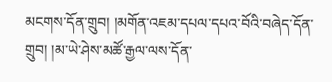མངགས་དོན་གྲུབ། །མགོན་འཇམ་དཔལ་དཔའ་བོའི་བཞེད་དོན་གྲུབ། །མ་ཡེ་ཤེས་མཚོ་རྒྱལ་ལས་དོན་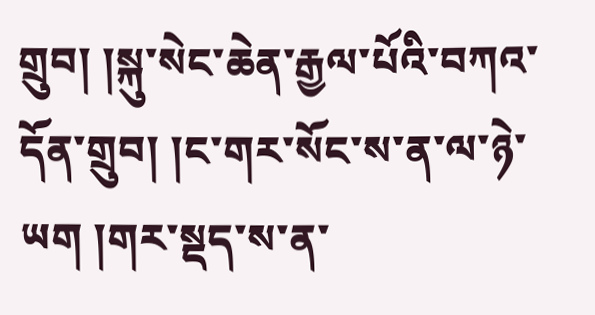གྲུབ། །སྐུ་སེང་ཆེན་རྒྱལ་པོའི་བཀའ་དོན་གྲུབ། །ང་གར་སོང་ས་ན་ལ་ཉེ་ཡག །གར་སྡད་ས་ན་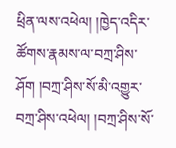ཕྲིན་ལས་འཕེལ། །ཁྱེད་འདིར་ཚོགས་རྣམས་ལ་བཀྲ་ཤིས་ཤོག །བཀྲ་ཤིས་སོ་མི་འགྱུར་བཀྲ་ཤིས་འཕེལ། །བཀྲ་ཤིས་སོ་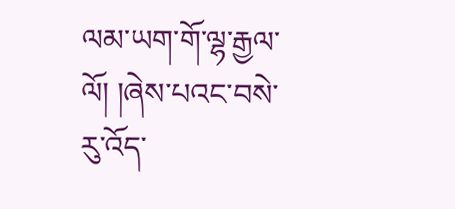ལམ་ཡག་གོ་ལྷ་རྒྱལ་ལོ། །ཞེས་པའང་བསེ་རུ་འོད་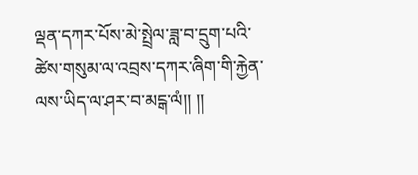ལྡན་དཀར་པོས་མེ་སྤྲེལ་ཟླ་བ་དྲུག་པའི་ཚེས་གསུམ་ལ་འབྲས་དཀར་ཞིག་གི་རྐྱེན་ལས་ཡིད་ལ་ཤར་བ་མངྒ་ལཾ།། །།